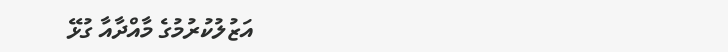އަޒުލުކުރުމުގެ މާއްދާއާ ގުޅޭ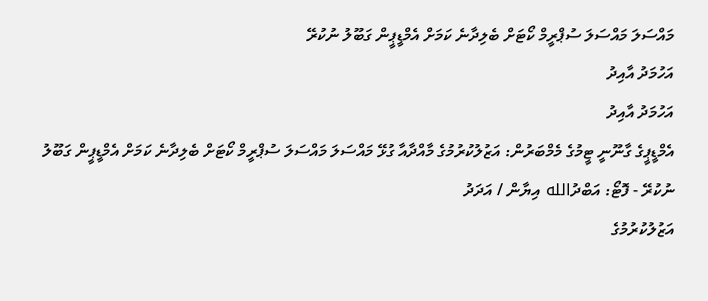މައްސަލަ މައްސަލަ ސުޕްރީމް ކޯޓަށް ބެލިދާނެ ކަމަށް އެމްޑީޕީން ގަބޫލު ނުކުރޭ
އަހުމަދު އާއިދު
އަހުމަދު އާއިދު
އެމްޑީޕީގެ ގާނޫނީ ޓީމުގެ މެމްބަރުން: އަޒުލުކުރުމުގެ މާއްދާއާ ގުޅޭ މައްސަލަ މައްސަލަ ސުޕްރީމް ކޯޓަށް ބެލިދާނެ ކަމަށް އެމްޑީޕީން ގަބޫލު ނުކުރޭ - ފޮޓޯ: އަބްދުالله އިޔާން / އަދަދު
އަޒުލުކުރުމުގެ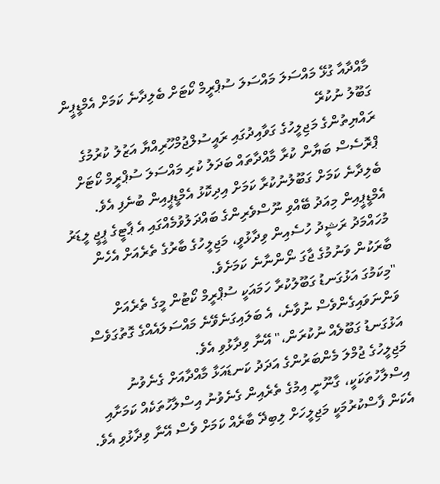މާއްދާއާ ގުޅޭ މައްސަލަ މައްސަލަ ސުޕްރީމް ކޯޓަށް ބެލިދާނެ ކަމަށް އެމްޑީޕީން ގަބޫލު ނުކުރޭ
ރައްޔިތުންގެ މަޖިލީހުގެ ގަވާއިދުގައި ރައީސުލްޖުމްހޫރިއްޔާ އަޒުލު ކުރުމުގެ ޕްރޮސެސް ބަޔާން ކުރާ މާއްދާތައް ބަދަލު ކުރި މައްސަލަ ސުޕްރީމް ކޯޓަށް ބެލިދާނެ ކަމަށް ގަބޫލުނުކުރާ ކަމަށް އިދިކޮޅު އެމްޑީޕީއިން ބުނެފި އެވެ.
އެމްޑީޕީއިން މިއަދު ބޭއްވި ނޫސްވެރިންގެ ބައްދަލުވުމެއްގައި އެ ޕާޓީގެ ޕީޖީ ލީޑަރު މުހައްމަދު ރަޝީދު ހުސެއިން ވިދާޅުވީ، މަޖިލީހުގެ ބާރުގެ ތެރެއަށް އެހެން ބާރަކުން ވަނުމުގެ ޖާގަ ނޯންނާނެ ކަމަށެވެ.
"މިކަމުގަ އަޅުގަނޑު ގަބޫލުކުރާ ހަމައަކީ ސުޕްރީމް ކޯޓުން މީގެ ތެރެއަށް ވަންނަވައިގެންވެސް ނުވާނެ، އެ ބަލައިގަނެވޭނެ މައްސަލައެއްގެ ގޮތުގަވެސް އަޅުގަނޑު ގަބޫލެއް ނުކުރަން،" އޭނާ ވިދާޅުވި އެވެ.
މަޖިލީހުގެ ޖުމްލަ މެންބަރުންގެ އަދަދު ކަނޑައަޅާ މާއްދާއަށް ގެނެވުނު އިސްލާހުތަކަކީ، ގާނޫނީ އިމުގެ ތެރެއިން ގެނެވުނު އިސްލާހުތަކެއް ކަމަށާއި އެކަން ފާސްކުރުމަކީ މަޖިލީހަށް ލިބިދޭ ބާރެއް ކަމަށް ވެސް އޭނާ ވިދާޅުވި އެވެ.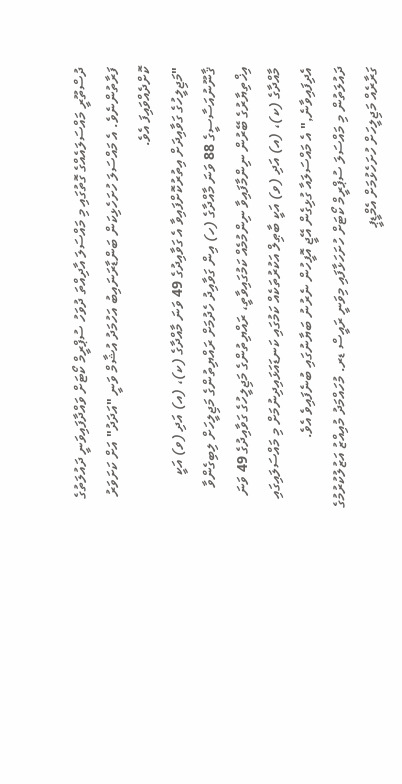ދުސްތޫރީ މައްސަލައެއްގެ ގޮތުގައި މި މައްސަލަ އާދިއްތަ ދުވަހު ސުޕްރީމް ކޯޓަށް ވައްދާފައިވަނީ ދައުލަތުގެ ފަރާތުންނެވެ. އެ މައްސަލަ ހުށަހެޅިކަން ބަންޑާރަނައިބު އަހުމަދު އުޝާމް ވަނީ "އަދަދު" އަށް ކަށަވަރު ކޮށްދެއްވައިފަ އެވެ.
"މަޖިލީހުގެ ގަވާއިދަށް އިތުރުކޮށްފައިވާ އެ ގަވާއިދުގެ 49 ވަނަ މާއްދާގެ (ކ)، (އ) އަދި (ވ) އަކީ ޤާނޫނުއަސާސީގެ 88 ވަނަ މާއްދާގެ (ހ) އިން ގަވާއިދު ހެދުމަށް ރައްޔިތުންގެ މަޖިލީހަށް ލިބިގެންވާ އިޚްތިޔާރުގެ ބޭރުން ނިންމާފައިވާ ނިންމުމެއް ކަމުގައިވާތީ، ރައްޔިތުންގެ މަޖިލީހުގެ ގަވާއިދުގެ 49 ވަނަ މާއްދާގެ (ކ)، (އ) އަދި (ވ) އަކީ ބާޠިލް އަކުރުތަކެއް ކަމުގައި ކަނޑައަޅައިދިނުމަށް މި މައްސަލައިގައި އެދިފައިވާނެ," އެ މައްސަލައާ ގުޅިގެން އޭޖީ އޮފީހުން ނެރުނު ބަޔާނުގައި ބުނެފައިވެ އެވެ.
ދައުލަތުން މި މައްސަލަ ސުޕްރީމް ކޯޓަށް ހުށަހަޅާފައި މިވަނީ ރައީސް ޑރ. މުހައްމަދު މުއިއްޒު އަޒުލުކުރުމުގެ ގަރާރެއް މަޖިލީހަށް ހުށަހެޅުމަށް އެމްޑީޕީ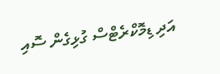އަދި ޑިމޮކްރެޓްސް ގުޅިގެން ސޮއި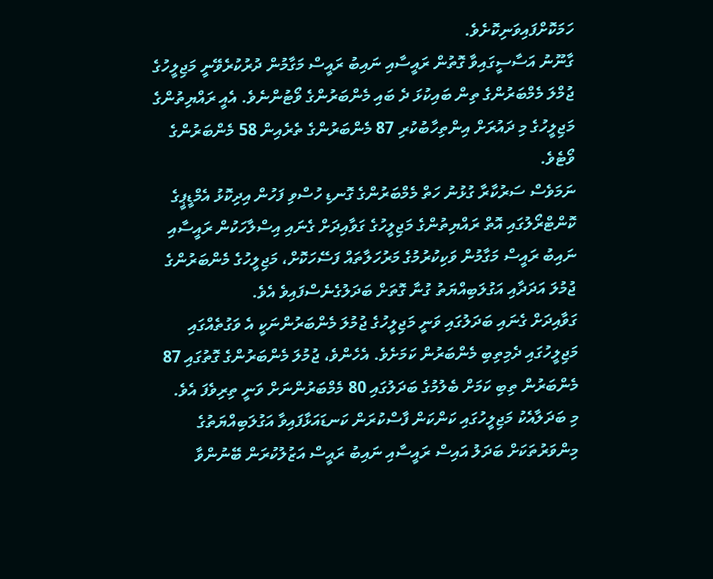ހަމަކޮށްފައިވަނިކޮށެވެ.
ގާނޫނު އަސާސީގައިވާ ގޮތުން ރައީސާއި ނައިބު ރައީސް މަގާމުން ދުރުކުރެވޭނީ މަޖިލީހުގެ ޖުމްލަ މެމްބަރުންގެ ތިން ބައިކުޅަ ދެ ބައި މެންބަރުންގެ ވޯޓުންނެވެ. އެއީ ރައްޔިތުންގެ މަޖިލީހުގެ މި ދައުރަށް އިންތިހާބުކުރި 87 މެންބަރުންގެ ތެރެއިން 58 މެންބަރުންގެ ވޯޓެވެ.
ނަމަވެސް ސަރުކާރާ ގުޅުނު ހަތް މެމްބަރުންގެ ގޮނޑި ހުސްވި ފަހުން އިދިކޮޅު އެމްޑީޕީގެ ކޮންޓްރޯލުގައި އޮތް ރައްޔިތުންގެ މަޖިލީހުގެ ގަވާއިދަށް ގެނައި އިސްލާހަކުން ރައީސާއި ނައިބު ރައީސް މަގާމުން ވަކިކުރުމުގެ މަރުހަލާތައް ފަސޭހަކޮށް، މަޖިލީހުގެ މެންބަރުންގެ ޖުމުލަ އަދަދާއި އަގުލަބިއްޔަތު ގުނާ ގޮތަށް ބަދަލުގެނެސްފައިވެ އެވެ.
ގަވާއިދަށް ގެނައި ބަދަލުގައި ވަނީ މަޖިލީހުގެ ޖުމުލަ މެންބަރުންނަކީ އެ ވަގުތެއްގައި މަޖިލީހުގައި ދެމިތިބި މެންބަރުން ކަމަށެވެ. އެހެންވެ، ޖުމުލަ މެންބަރުންގެ ގޮތުގައި 87 މެންބަރުން ތިބި ކަމަށް ބެލުމުގެ ބަދަލުގައި 80 މެމްބަރުންނަށް ވަނީ ތިރިވެފަ އެވެ.
މި ބަދަލާއެކު މަޖިލީހުގައި ކަންކަން ފާސްކުރަން ކަނޑައަޅާފައިވާ އަގުލަބިއްޔަތުގެ މިންވަރުތަކަށް ބަދަލު އައިސް ރައީސާއި ނައިބު ރައީސް އަޒުލުކުރަން ބޭނުންވާ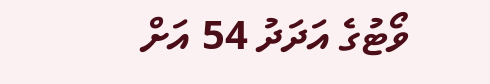ވޯޓުގެ އަދަދު 54 އަށް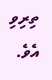ތިރިވި އެވެ.